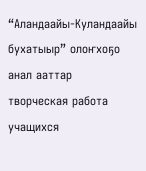“Аландаайы-Куландаайы бухатыыр” олоҥхоҕо анал ааттар
творческая работа учащихся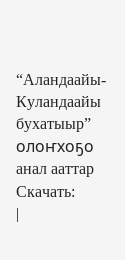“Аландаайы-Куландаайы бухатыыр” олоҥхоҕо анал ааттар
Скачать:
|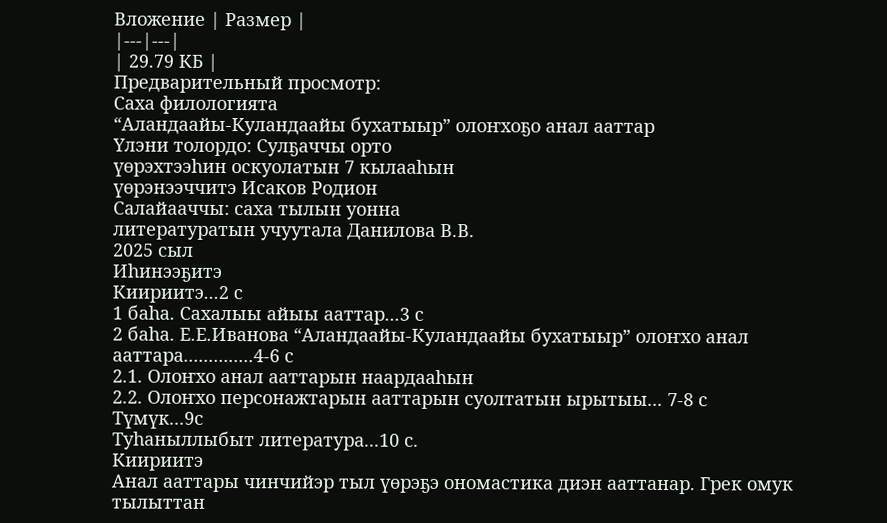Вложение | Размер |
|---|---|
| 29.79 КБ |
Предварительный просмотр:
Саха филологията
“Аландаайы-Куландаайы бухатыыр” олоҥхоҕо анал ааттар
Үлэни толордо: Сулҕаччы орто
үөрэхтээһин оскуолатын 7 кылааһын
үөрэнээччитэ Исаков Родион
Салайааччы: саха тылын уонна
литературатын учуутала Данилова В.В.
2025 сыл
Иһинээҕитэ
Киириитэ...2 с
1 баһа. Сахалыы айыы ааттар...3 с
2 баһа. Е.Е.Иванова “Аландаайы-Куландаайы бухатыыр” олоҥхо анал ааттара..............4-6 с
2.1. Олоҥхо анал ааттарын наардааһын
2.2. Олоҥхо персонажтарын ааттарын суолтатын ырытыы... 7-8 с
Түмүк...9с
Туһаныллыбыт литература...10 с.
Киириитэ
Анал ааттары чинчийэр тыл үөрэҕэ ономастика диэн ааттанар. Грек омук тылыттан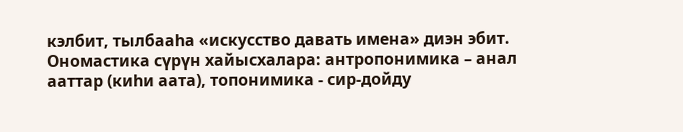кэлбит, тылбааһа «искусство давать имена» диэн эбит. Ономастика сүрүн хайысхалара: антропонимика – анал ааттар (киһи аата), топонимика - сир-дойду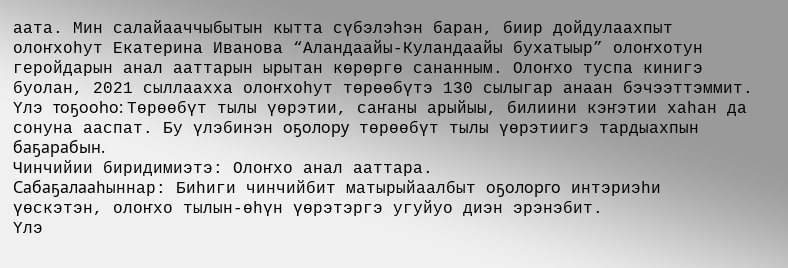аата. Мин салайааччыбытын кытта сүбэлэһэн баран, биир дойдулаахпыт олоҥхоһут Екатерина Иванова “Аландаайы-Куландаайы бухатыыр” олоҥхотун геройдарын анал ааттарын ырытан көрөргө сананным. Олоҥхо туспа кинигэ буолан, 2021 сыллаахха олоҥхоһут төрөөбүтэ 130 сылыгар анаан бэчээттэммит.
Үлэ тоҕооһо: Төрөөбүт тылы үөрэтии, саҥаны арыйыы, билиини кэҥэтии хаһан да сонуна ааспат. Бу үлэбинэн оҕолору төрөөбүт тылы үөрэтиигэ тардыахпын баҕарабын.
Чинчийии биридимиэтэ: Олоҥхо анал ааттара.
Сабаҕалааhыннар: Биhиги чинчийбит матырыйаалбыт оҕолорго интэриэhи үөскэтэн, олоҥхо тылын-өһүн үөрэтэргэ угуйуо диэн эрэнэбит.
Yлэ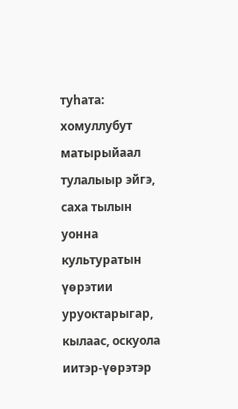туhата: хомуллубут матырыйаал тулалыыр эйгэ, саха тылын уонна культуратын үөрэтии уруоктарыгар, кылаас, оскуола иитэр-үөрэтэр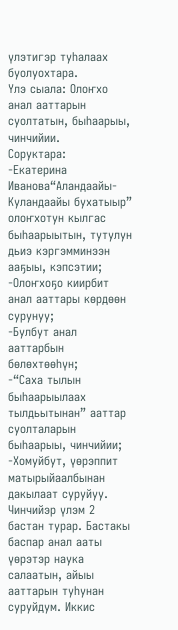үлэтигэр туhалаах буолуохтара.
Үлэ сыала: Олоҥхо анал ааттарын суолтатын, быһаарыы, чинчийии.
Соруктара:
-Екатерина Иванова“Аландаайы-Куландаайы бухатыыр” олоҥхотун кылгас быһаарыытын, тутулун дьиэ кэргэмминээн ааҕыы, кэпсэтии;
-Олоҥхоҕо киирбит анал ааттары көрдөөн сурунуу;
-Булбут анал ааттарбын бөлөхтөөһүн;
-“Саха тылын быһаарыылаах тылдьытынан” ааттар суолталарын быһаарыы, чинчийии;
-Хомуйбут, үөрэппит матырыйаалбынан дакылаат суруйуу.
Чинчийэр үлэм 2 бастан турар. Бастакы баспар анал ааты үөрэтэр наука салаатын, айыы ааттарын туһунан суруйдум. Иккис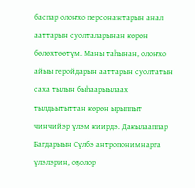баспар олоҥхо персонажтарын анал ааттарын суолталарынан көрөн бөлөхтөөтүм. Маны таһынан, олоҥхо айыы геройдарын ааттарын суолтатын саха тылын быһаарыылаах тылдьытыттан көрөн ырыппыт чинчийэр үлэм киирдэ. Дакылааппар Багдарыын Сүлбэ антропонимнарга үлэлэрин, оҕолор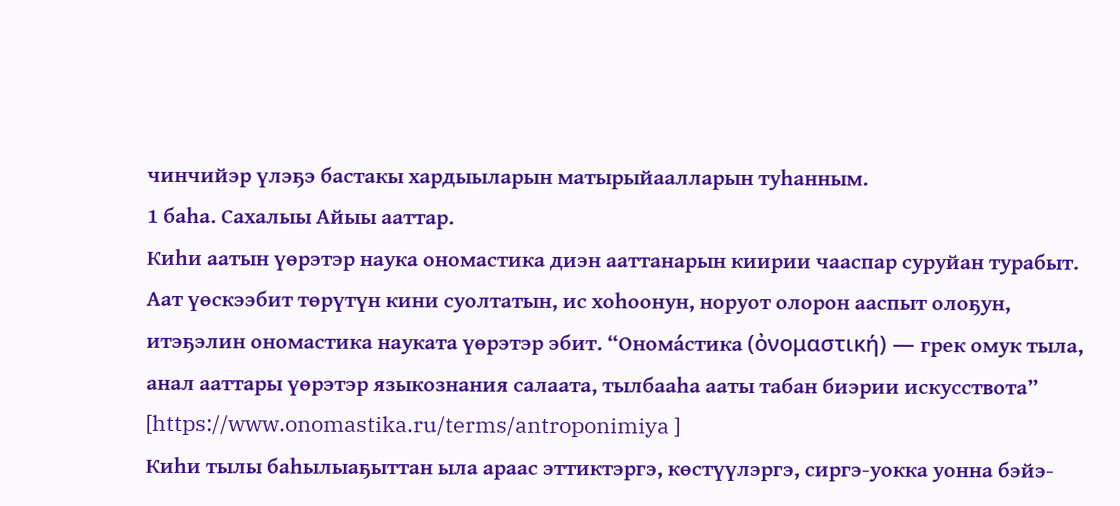чинчийэр үлэҕэ бастакы хардыыларын матырыйаалларын туһанным.
1 баһа. Сахалыы Айыы ааттар.
Киһи аатын үөрэтэр наука ономастика диэн ааттанарын киирии чааспар суруйан турабыт. Аат үөскээбит төрүтүн кини суолтатын, ис хоһоонун, норуот олорон ааспыт олоҕун, итэҕэлин ономастика науката үөрэтэр эбит. “Онома́стика (ὀνομαστική) — грек омук тыла, анал ааттары үөрэтэр языкознания салаата, тылбааһа ааты табан биэрии искусствота” [https://www.onomastika.ru/terms/antroponimiya ]
Киһи тылы баһылыаҕыттан ыла араас эттиктэргэ, көстүүлэргэ, сиргэ-уокка уонна бэйэ-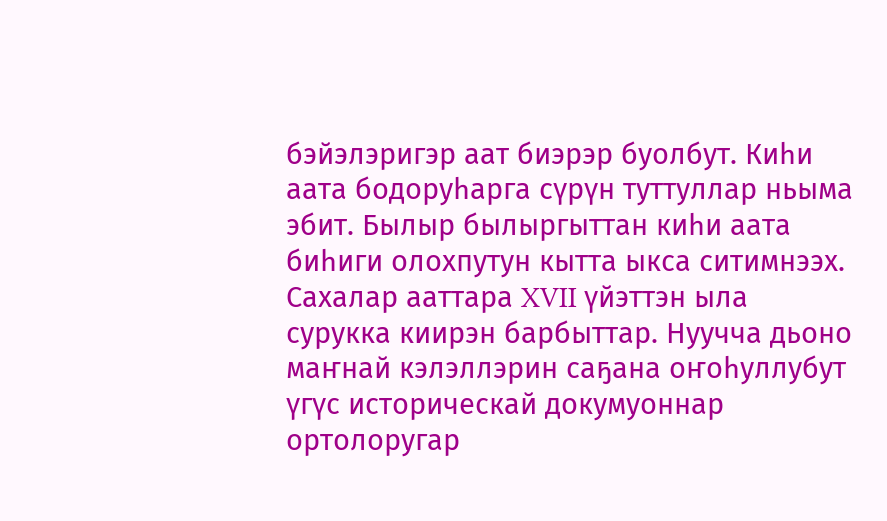бэйэлэригэр аат биэрэр буолбут. Киһи аата бодоруһарга сүрүн туттуллар ньыма эбит. Былыр былыргыттан киһи аата биһиги олохпутун кытта ыкса ситимнээх.
Сахалар ааттара XVII үйэттэн ыла сурукка киирэн барбыттар. Нуучча дьоно маҥнай кэлэллэрин саҕана оҥоһуллубут үгүс историческай докумуоннар ортолоругар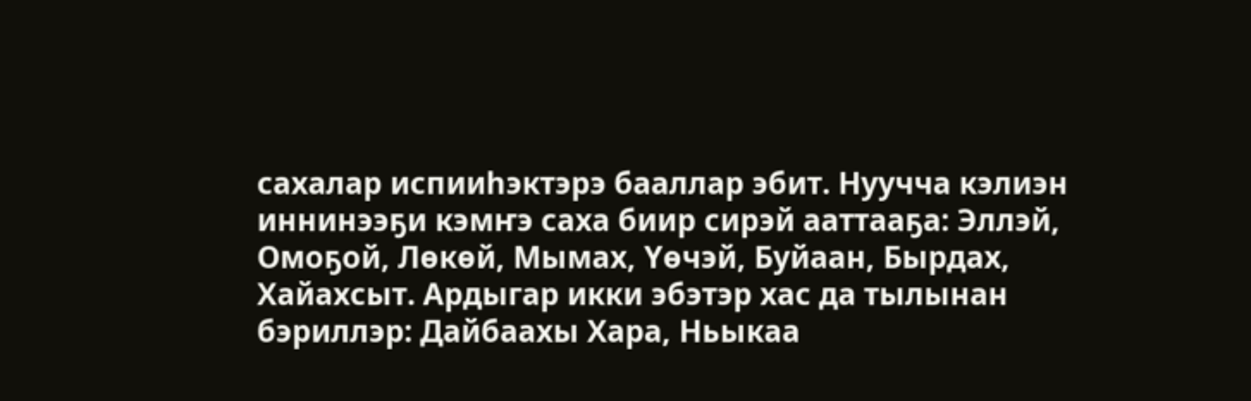сахалар испииһэктэрэ бааллар эбит. Нуучча кэлиэн иннинээҕи кэмҥэ саха биир сирэй ааттааҕа: Эллэй, Омоҕой, Лөкөй, Мымах, Үөчэй, Буйаан, Бырдах, Хайахсыт. Ардыгар икки эбэтэр хас да тылынан бэриллэр: Дайбаахы Хара, Ньыкаа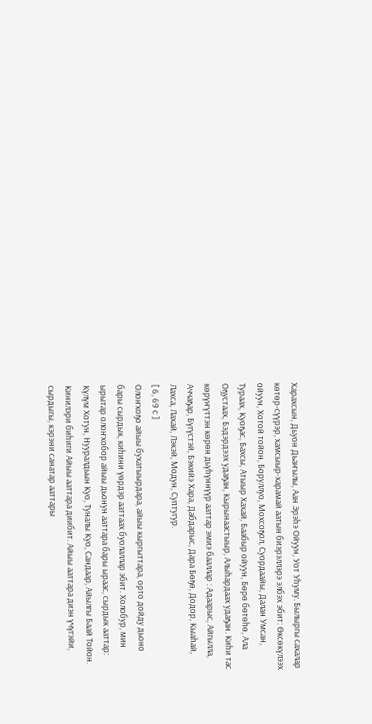Харахсын, Дьуон Дьаҥылы, Аан Эрэһэ Ойуун, Уот Уһуму. Былыргы сахалар көтөр-сүүрэр, хамсыыр-харамай аатын биэрэллэрэ элбэх эбит: Өксөкүлээх ойуун, Хотой тойон, Боруллуо, Мохсоҕол, Суордаайы, Далан Умсан, Тураах, Куоҕас, Бахсы, Атыыр Хахай, Баабыр ойуун, Бөрө бөтөһө, Ала Оҕустаах, Бэдэрдээх удаҕан, Кырынаастыыр, Алыһардаах удаҕан. Киһи тас көрүҥүттэн көрөн дьүһүннүүр ааттар эмиэ бааллар : Адаарыс, Айгылла, Аччаҕар, Бүгүстэй, Бэкийэ Хара, Дабдарыс, Дара Бөҕө, Додор, Кыаһай, Лахса, Лахай, Лэкэй, Модун, Суптугур.
[ 6, 69 с ]
Олоҥхоҕо айыы бухатыырдара, айыы кыргыттара, орто дойду дьоно бары сырдык, киһини үөрдэр ааттаах буолаллар эбит. Холобур, мин ырытар олоҥхобор айыы дьонун ааттара бары ыраас, сырдык ааттар: Күлүм Хотун, Нууралдьын Куо, Туналы Куо, Сандаар, Айылгы Баай Тойон. Кинилэри биһиги Айыы ааттара диибит. Айыы ааттара диэн үчүгэйи, сырдыгы, кэрэни санатар ааттары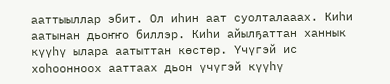ааттыыллар эбит. Ол иһин аат суолталааах. Киһи аатынан дьоҥҥо биллэр. Киһи айылҕаттан ханнык күүһү ылара аатыттан көстөр. Үчүгэй ис хоһоонноох ааттаах дьон үчүгэй күүһү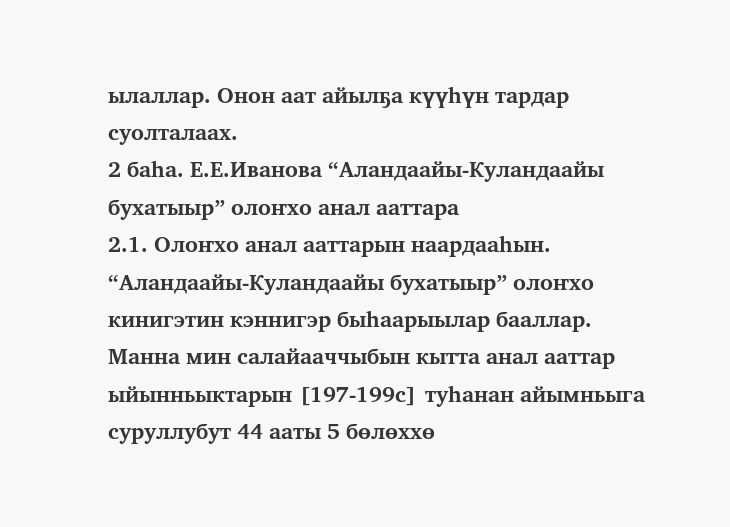ылаллар. Онон аат айылҕа күүһүн тардар суолталаах.
2 баһа. Е.Е.Иванова “Аландаайы-Куландаайы бухатыыр” олоҥхо анал ааттара
2.1. Олоҥхо анал ааттарын наардааһын.
“Аландаайы-Куландаайы бухатыыр” олоҥхо кинигэтин кэннигэр быһаарыылар бааллар. Манна мин салайааччыбын кытта анал ааттар ыйынньыктарын [197-199с] туһанан айымньыга суруллубут 44 ааты 5 бөлөххө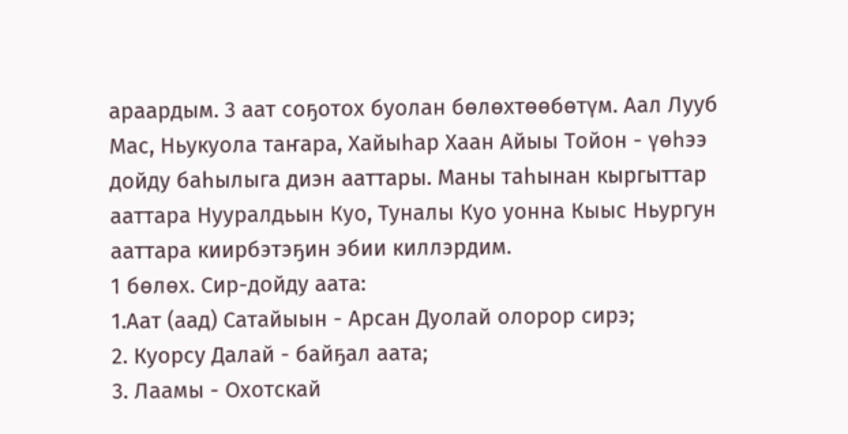араардым. 3 аат соҕотох буолан бөлөхтөөбөтүм. Аал Лууб Мас, Ньукуола таҥара, Хайыһар Хаан Айыы Тойон - үөһээ дойду баһылыга диэн ааттары. Маны таһынан кыргыттар ааттара Нууралдьын Куо, Туналы Куо уонна Кыыс Ньургун ааттара киирбэтэҕин эбии киллэрдим.
1 бөлөх. Сир-дойду аата:
1.Аат (аад) Сатайыын - Арсан Дуолай олорор сирэ;
2. Куорсу Далай - байҕал аата;
3. Лаамы - Охотскай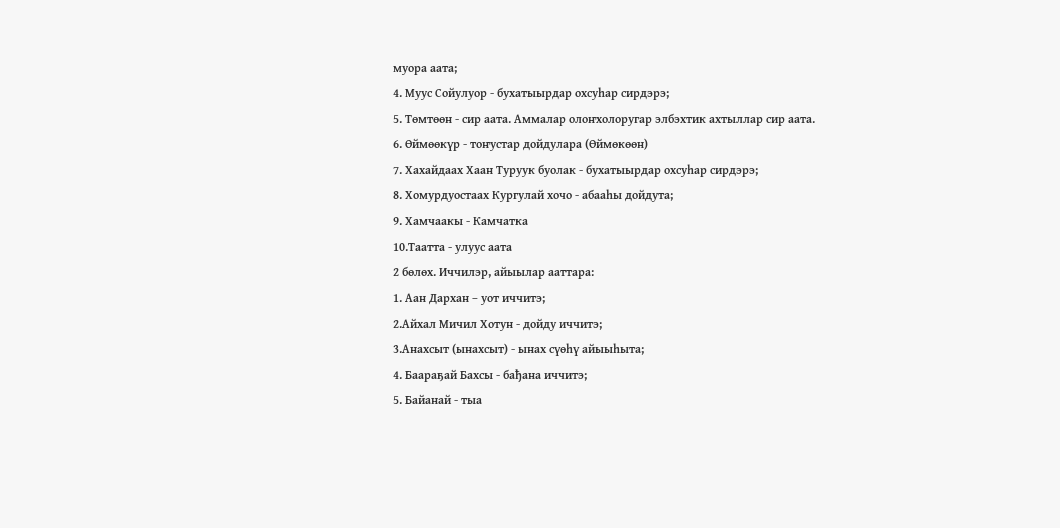муора аата;
4. Муус Сойулуор - бухатыырдар охсуһар сирдэрэ;
5. Төмтөөн - сир аата. Аммалар олоҥхолоругар элбэхтик ахтыллар сир аата.
6. Өймөөкүр - тоҥустар дойдулара (Өймөкөөн)
7. Хахайдаах Хаан Туруук буолак - бухатыырдар охсуһар сирдэрэ;
8. Хомурдуостаах Кургулай хочо - абааһы дойдута;
9. Хамчаакы - Камчатка
10.Таатта - улуус аата
2 бөлөх. Иччилэр, айыылар ааттара:
1. Аан Дархан – уот иччитэ;
2.Айхал Мичил Хотун - дойду иччитэ;
3.Анахсыт (ынахсыт) - ынах сүөһү айыыһыта;
4. Баараҕай Бахсы - бађана иччитэ;
5. Байанай - тыа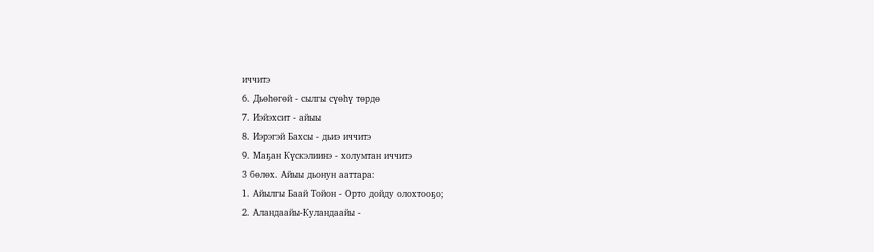иччитэ
6. Дьөһөгөй - сылгы сүөһү төрдө
7. Иэйэхсит - айыы
8. Иэрэгэй Бахсы - дьиэ иччитэ
9. Маҕан Күскэлиинэ - холумтан иччитэ
3 бөлөх. Айыы дьонун ааттара:
1. Айылгы Баай Тойон - Орто дойду олохтооҕо;
2. Аландаайы-Куландаайы -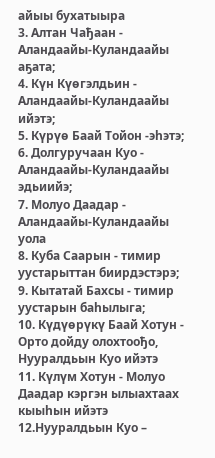айыы бухатыыра
3. Алтан Чађаан - Аландаайы-Куландаайы аҕата;
4. Күн Күөгэлдьин - Аландаайы-Куландаайы ийэтэ;
5. Күрүө Баай Тойон -эһэтэ;
6. Долгуручаан Куо - Аландаайы-Куландаайы эдьиийэ;
7. Молуо Даадар - Аландаайы-Куландаайы уола
8. Куба Саарын - тимир уустарыттан биирдэстэрэ;
9. Кытатай Бахсы - тимир уустарын баһылыга;
10. Күдүөрүкү Баай Хотун - Орто дойду олохтоођо, Нууралдьын Куо ийэтэ
11. Күлүм Хотун - Молуо Даадар кэргэн ылыахтаах кыыһын ийэтэ
12.Нууралдьын Куо –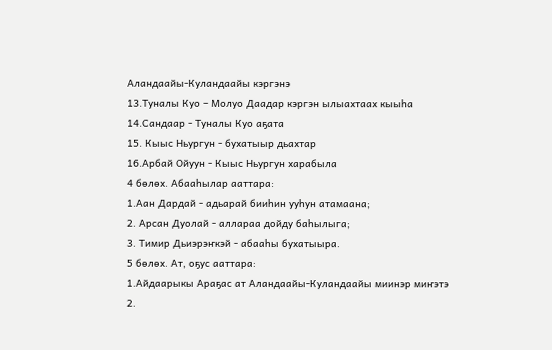Аландаайы-Куландаайы кэргэнэ
13.Туналы Куо – Молуо Даадар кэргэн ылыахтаах кыыһа
14.Сандаар - Туналы Куо аҕата
15. Кыыс Ньургун - бухатыыр дьахтар
16.Арбай Ойуун - Кыыс Ньургун харабыла
4 бөлөх. Абааһылар ааттара:
1.Аан Дардай - адьарай бииһин ууһун атамаана;
2. Арсан Дуолай - аллараа дойду баһылыга;
3. Тимир Дьиэрэҥкэй - абааһы бухатыыра.
5 бөлөх. Ат, оҕус ааттара:
1.Айдаарыкы Араҕас ат Аландаайы-Куландаайы миинэр миҥэтэ
2.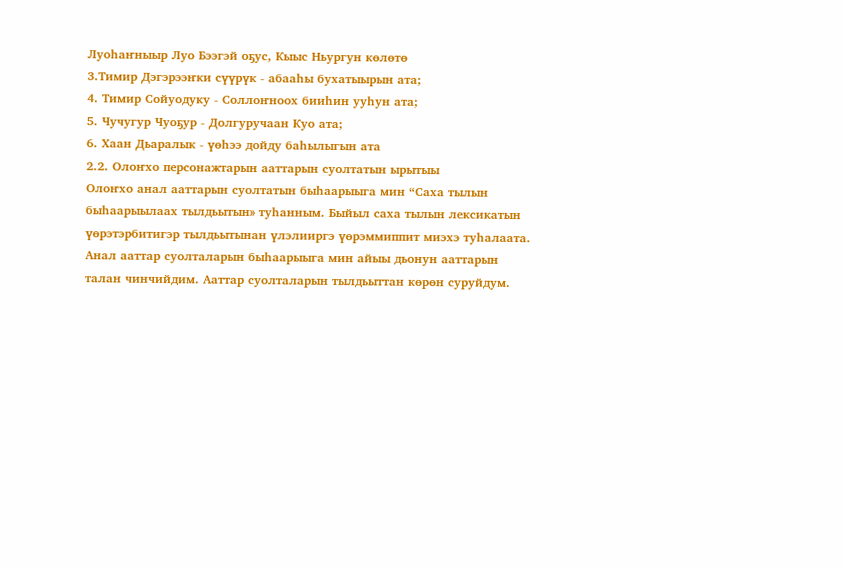Луоһаҥныыр Луо Бээгэй оҕус, Кыыс Ньургун көлөтө
3.Тимир Дэгэрээҥки сүүрүк - абааһы бухатыырын ата;
4. Тимир Сойуодуку - Соллоҥноох бииһин ууһун ата;
5. Чучугур Чуоҕур - Долгуручаан Куо ата;
6. Хаан Дьаралык - үөһээ дойду баһылыгын ата
2.2. Олоҥхо персонажтарын ааттарын суолтатын ырытыы
Олоҥхо анал ааттарын суолтатын быһаарыыга мин “Саха тылын быһаарыылаах тылдьытын» туһанным. Быйыл саха тылын лексикатын үөрэтэрбитигэр тылдьытынан үлэлииргэ үөрэммиппит миэхэ туһалаата. Анал ааттар суолталарын быһаарыыга мин айыы дьонун ааттарын талан чинчийдим. Ааттар суолталарын тылдьыттан көрөн суруйдум.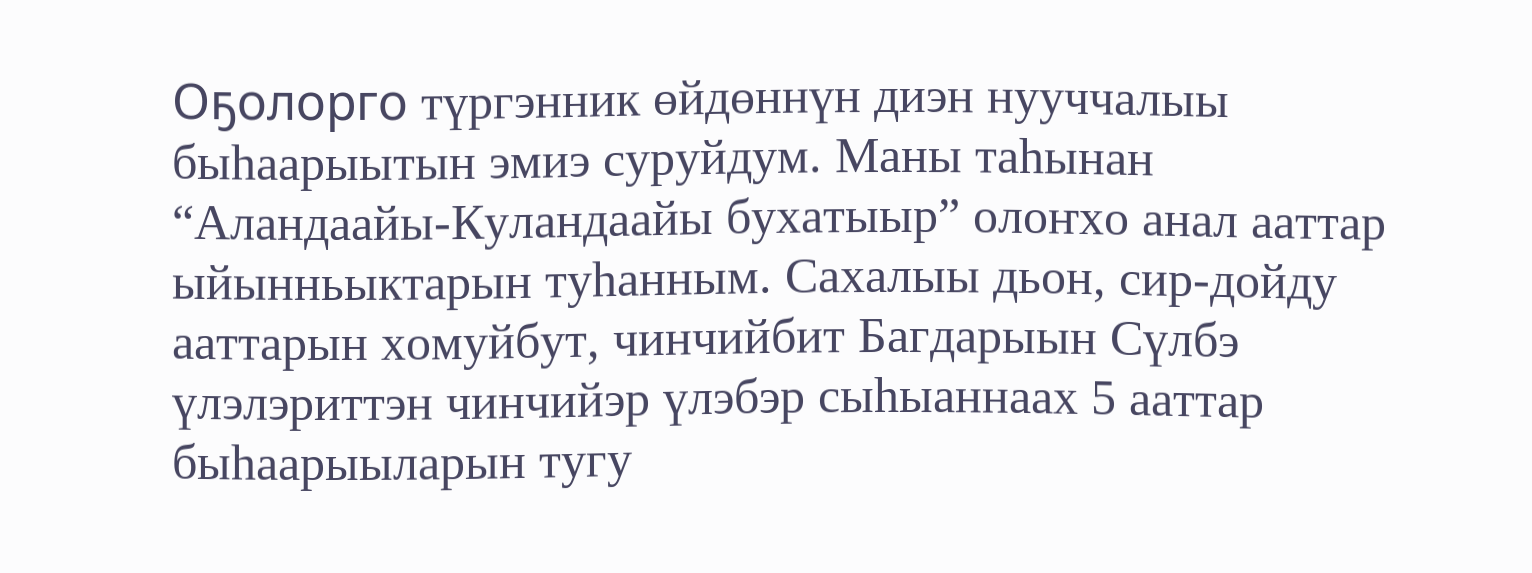Оҕолорго түргэнник өйдөннүн диэн нууччалыы быһаарыытын эмиэ суруйдум. Маны таһынан “Аландаайы-Куландаайы бухатыыр” олоҥхо анал ааттар ыйынньыктарын туһанным. Сахалыы дьон, сир-дойду ааттарын хомуйбут, чинчийбит Багдарыын Сүлбэ үлэлэриттэн чинчийэр үлэбэр сыһыаннаах 5 ааттар быһаарыыларын тугу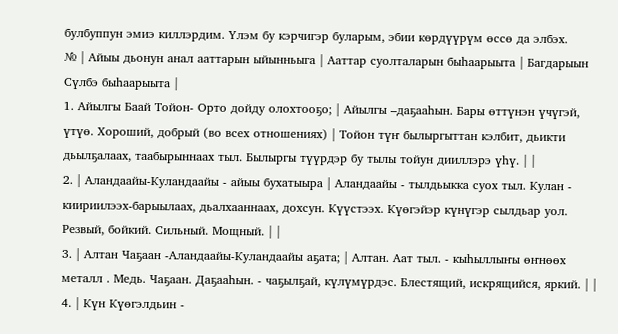булбуппун эмиэ киллэрдим. Үлэм бу кэрчигэр буларым, эбии көрдүүрүм өссө да элбэх.
№ | Айыы дьонун анал ааттарын ыйынньыга | Ааттар суолталарын быһаарыыта | Багдарыын Сүлбэ быһаарыыта |
1. Айылгы Баай Тойон- Орто дойду олохтооҕо; | Айылгы –даҕааһын. Бары өттүнэн үчүгэй, үтүө. Хороший, добрый (во всех отношениях) | Тойон түҥ былыргыттан кэлбит, дьикти дьылҕалаах, таабырыннаах тыл. Былыргы түүрдэр бу тылы тойун дииллэрэ үһү. | |
2. | Аландаайы-Куландаайы - айыы бухатыыра | Аландаайы - тылдьыкка суох тыл. Кулан - киириилээх-барыылаах, дьалхааннаах, дохсун. Күүстээх. Күөгэйэр күнүгэр сылдьар уол. Резвый, бойкий. Сильный. Мощный. | |
3. | Алтан Чаҕаан -Аландаайы-Куландаайы аҕата; | Алтан. Аат тыл. - кыһыллыҥы өҥнөөх металл . Медь. Чаҕаан. Даҕааһын. - чаҕылҕай, күлүмүрдэс. Блестящий, искрящийся, яркий. | |
4. | Күн Күөгэлдьин -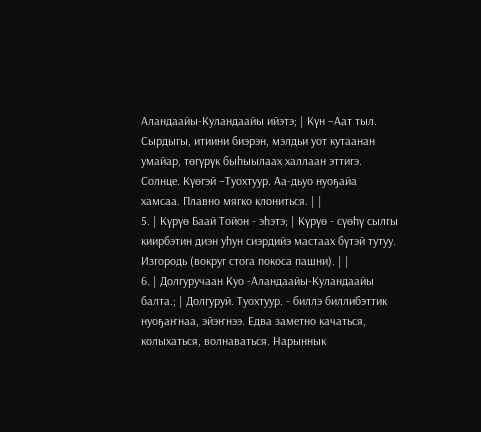Аландаайы-Куландаайы ийэтэ; | Күн –Аат тыл. Сырдыгы, итиини биэрэн, мэлдьи уот кутаанан умайар, төгүрүк быһыылаах халлаан эттигэ. Солнце. Күөгэй –Туохтуур. Аа-дьуо нуоҕайа хамсаа. Плавно мягко клониться. | |
5. | Күрүө Баай Тойон - эһэтэ; | Күрүө - сүөһү сылгы киирбэтин диэн уһун сиэрдийэ мастаах бүтэй тутуу. Изгородь (вокруг стога покоса пашни). | |
6. | Долгуручаан Куо -Аландаайы-Куландаайы балта.; | Долгуруй. Туохтуур. - биллэ биллибэттик нуоҕаҥнаа, эйэҥнээ. Едва заметно качаться, колыхаться, волнаваться. Нарыннык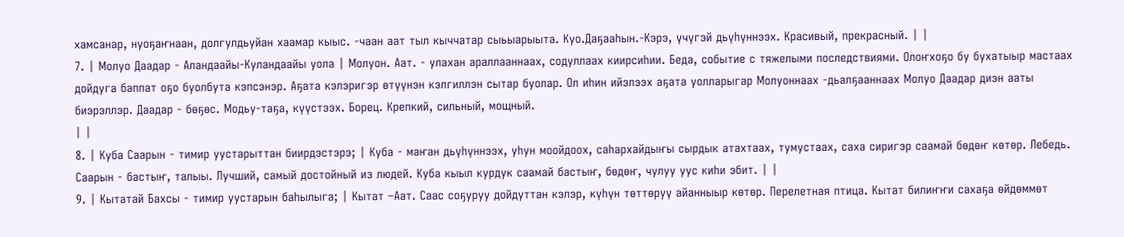хамсанар, нуоҕаҥнаан, долгулдьуйан хаамар кыыс. -чаан аат тыл кыччатар сыьыарыыта. Куо.Даҕааһын.-Кэрэ, үчүгэй дьүһүннээх. Красивый, прекрасный. | |
7. | Молуо Даадар - Аландаайы-Куландаайы уола | Молуон. Аат. - улахан араллааннаах, содуллаах киирсиһии. Беда, событие с тяжелыми последствиями. Олоҥхоҕо бу бухатыыр мастаах дойдуга баппат оҕо буолбута кэпсэнэр. Аҕата кэлэригэр өтүүнэн кэлгиллэн сытар буолар. Ол иһин ийэлээх аҕата уолларыгар Молуоннаах -дьалҕааннаах Молуо Даадар диэн ааты биэрэллэр. Даадар - бөҕөс. Модьу-таҕа, күүстээх. Борец. Крепкий, сильный, мощный.
| |
8. | Куба Саарын - тимир уустарыттан биирдэстэрэ; | Куба - маҥан дьүһүннээх, уһун моойдоох, саһархайдыҥы сырдык атахтаах, тумустаах, саха сиригэр саамай бөдөҥ көтөр. Лебедь. Саарын - бастыҥ, талыы. Лучший, самый достойный из людей. Куба кыыл курдук саамай бастыҥ, бөдөҥ, чулуу уус киһи эбит. | |
9. | Кытатай Бахсы - тимир уустарын баһылыга; | Кытат –Аат. Саас соҕуруу дойдуттан кэлэр, күһүн төттөруү айанныыр көтөр. Перелетная птица. Кытат билиҥҥи сахаҕа өйдөммөт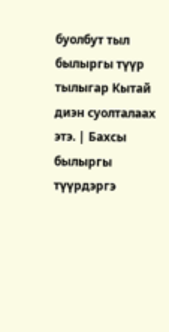буолбут тыл былыргы түүр тылыгар Кытай диэн суолталаах этэ. | Бахсы былыргы түүрдэргэ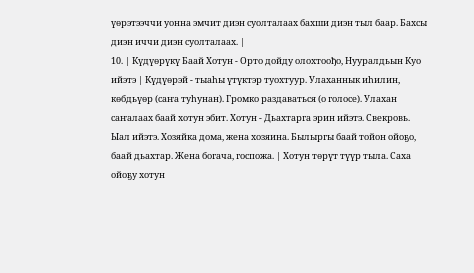үөрэтээччи уонна эмчит диэн суолталаах бахши диэн тыл баар. Бахсы диэн иччи диэн суолталаах. |
10. | Күдүөрүкү Баай Хотун - Орто дойду олохтоођо, Нууралдьын Куо ийэтэ | Күдүөрэй - тыаһы үтүктэр туохтуур. Улаханнык иһилин, көбдьүөр (саҥа туһунан). Громко раздаваться (о голосе). Улахан саҥалаах баай хотун эбит. Хотун - Дьахтарга эрин ийэтэ. Свекровь. Ыал ийэтэ. Хозяйка дома, жена хозяина. Былыргы баай тойон ойоҕо, баай дьахтар. Жена богача, госпожа. | Хотун төрүт түүр тыла. Саха ойоҕу хотун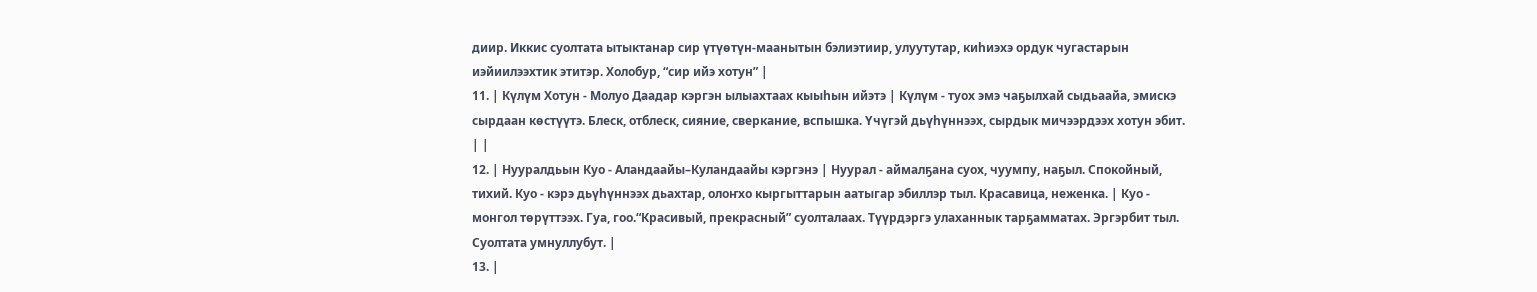диир. Иккис суолтата ытыктанар сир үтүөтүн-маанытын бэлиэтиир, улуутутар, киһиэхэ ордук чугастарын иэйиилээхтик этитэр. Холобур, “сир ийэ хотун” |
11. | Күлүм Хотун - Молуо Даадар кэргэн ылыахтаах кыыһын ийэтэ | Күлүм - туох эмэ чаҕылхай сыдьаайа, эмискэ сырдаан көстүүтэ. Блеск, отблеск, сияние, сверкание, вспышка. Үчүгэй дьүһүннээх, сырдык мичээрдээх хотун эбит. | |
12. | Нууралдьын Куо - Аландаайы–Куландаайы кэргэнэ | Нуурал - аймалҕана суох, чуумпу, наҕыл. Спокойный, тихий. Куо - кэрэ дьүһүннээх дьахтар, олоҥхо кыргыттарын аатыгар эбиллэр тыл. Красавица, неженка. | Куо - монгол төрүттээх. Гуа, гоо.“Красивый, прекрасный” суолталаах. Түүрдэргэ улаханнык тарҕамматах. Эргэрбит тыл. Суолтата умнуллубут. |
13. |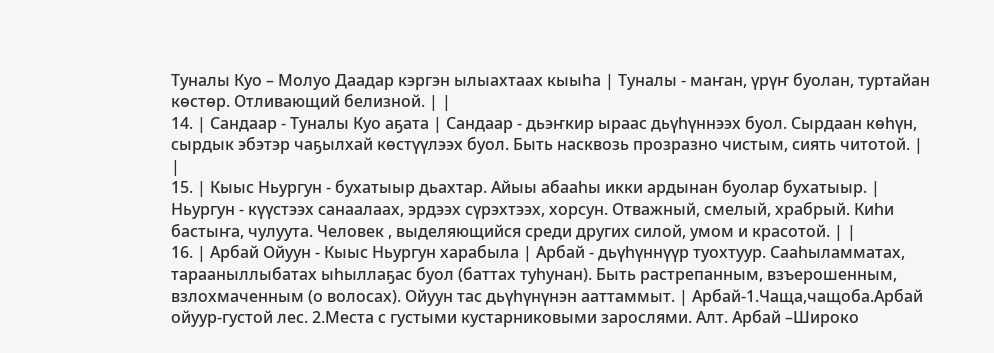Туналы Куо – Молуо Даадар кэргэн ылыахтаах кыыһа | Туналы - маҥан, үрүҥ буолан, туртайан көстөр. Отливающий белизной. | |
14. | Сандаар - Туналы Куо аҕата | Сандаар - дьэҥкир ыраас дьүһүннээх буол. Сырдаан көһүн, сырдык эбэтэр чаҕылхай көстүүлээх буол. Быть насквозь прозразно чистым, сиять читотой. | |
15. | Кыыс Ньургун - бухатыыр дьахтар. Айыы абааһы икки ардынан буолар бухатыыр. | Ньургун - күүстээх санаалаах, эрдээх сүрэхтээх, хорсун. Отважный, смелый, храбрый. Киһи бастыҥа, чулуута. Человек , выделяющийся среди других силой, умом и красотой. | |
16. | Арбай Ойуун - Кыыс Ньургун харабыла | Арбай - дьүһүннүүр туохтуур. Сааһыламматах, тарааныллыбатах ыһыллаҕас буол (баттах туһунан). Быть растрепанным, взъерошенным, взлохмаченным (о волосах). Ойуун тас дьүһүнүнэн ааттаммыт. | Арбай-1.Чаща,чащоба.Арбай ойуур-густой лес. 2.Места с густыми кустарниковыми зарослями. Алт. Арбай –Широко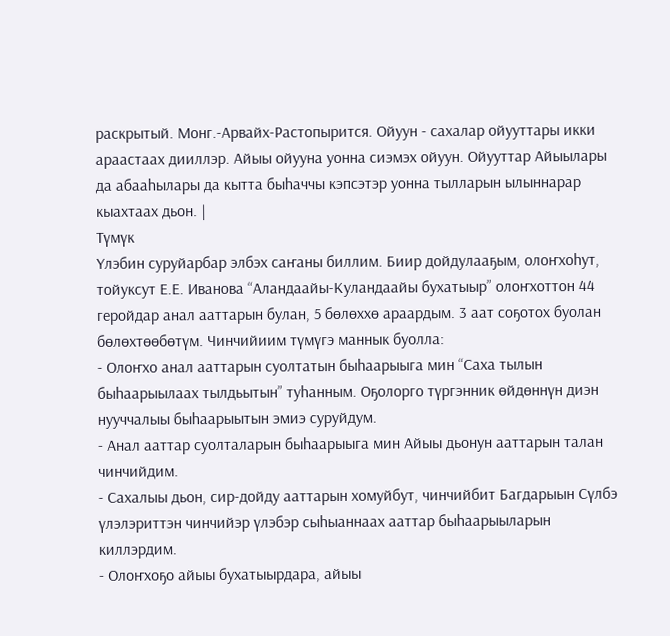раскрытый. Монг.-Арвайх-Растопырится. Ойуун - сахалар ойууттары икки араастаах дииллэр. Айыы ойууна уонна сиэмэх ойуун. Ойууттар Айыылары да абааһылары да кытта быһаччы кэпсэтэр уонна тылларын ылыннарар кыахтаах дьон. |
Түмүк
Үлэбин суруйарбар элбэх саҥаны биллим. Биир дойдулааҕым, олоҥхоһут, тойуксут Е.Е. Иванова “Аландаайы-Куландаайы бухатыыр” олоҥхоттон 44 геройдар анал ааттарын булан, 5 бөлөххө араардым. 3 аат соҕотох буолан бөлөхтөөбөтүм. Чинчийиим түмүгэ маннык буолла:
- Олоҥхо анал ааттарын суолтатын быһаарыыга мин “Саха тылын быһаарыылаах тылдьытын” туһанным. Оҕолорго түргэнник өйдөннүн диэн нууччалыы быһаарыытын эмиэ суруйдум.
- Анал ааттар суолталарын быһаарыыга мин Айыы дьонун ааттарын талан чинчийдим.
- Сахалыы дьон, сир-дойду ааттарын хомуйбут, чинчийбит Багдарыын Сүлбэ үлэлэриттэн чинчийэр үлэбэр сыһыаннаах ааттар быһаарыыларын киллэрдим.
- Олоҥхоҕо айыы бухатыырдара, айыы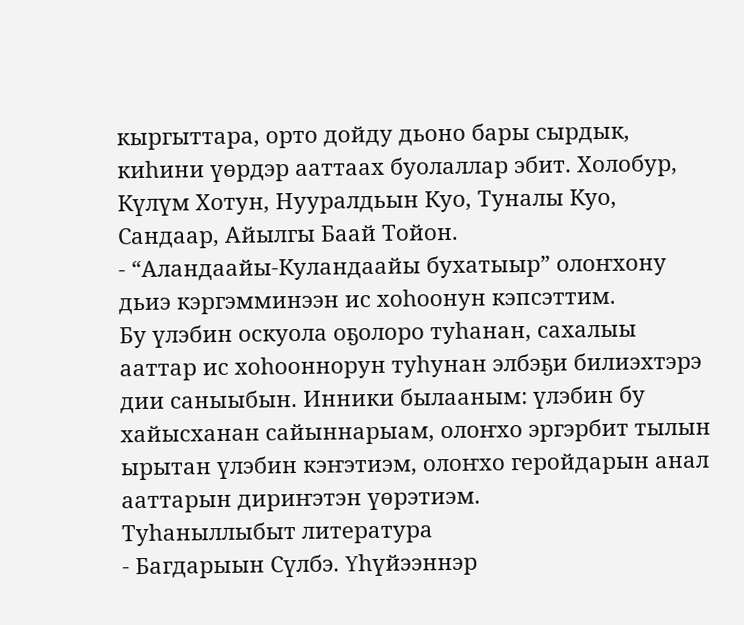кыргыттара, орто дойду дьоно бары сырдык, киһини үөрдэр ааттаах буолаллар эбит. Холобур, Күлүм Хотун, Нууралдьын Куо, Туналы Куо, Сандаар, Айылгы Баай Тойон.
- “Аландаайы-Куландаайы бухатыыр” олоҥхону дьиэ кэргэмминээн ис хоһоонун кэпсэттим.
Бу үлэбин оскуола оҕолоро туһанан, сахалыы ааттар ис хоһооннорун туһунан элбэҕи билиэхтэрэ дии саныыбын. Инники былааным: үлэбин бу хайысханан сайыннарыам, олоҥхо эргэрбит тылын ырытан үлэбин кэҥэтиэм, олоҥхо геройдарын анал ааттарын дириҥэтэн үөрэтиэм.
Туһаныллыбыт литература
- Багдарыын Сүлбэ. Υһүйээннэр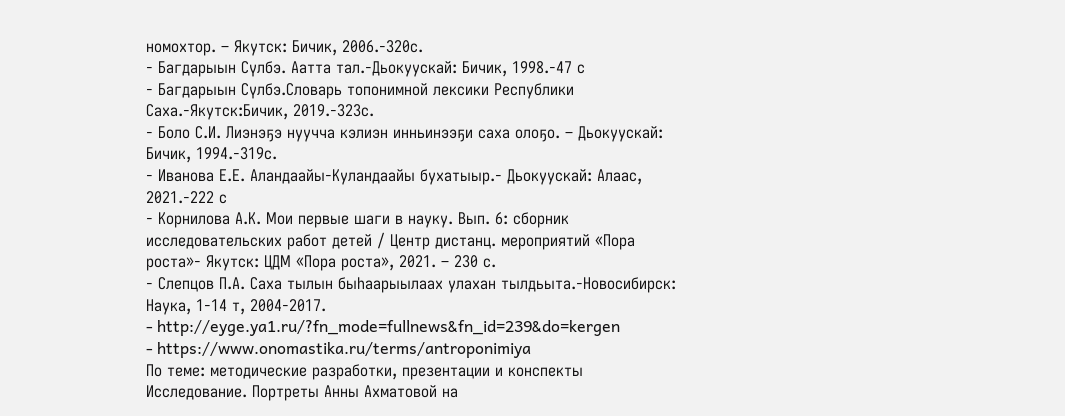номохтор. – Якутск: Бичик, 2006.-320с.
- Багдарыын Сүлбэ. Аатта тал.-Дьокуускай: Бичик, 1998.-47 с
- Багдарыын Сүлбэ.Словарь топонимной лексики Республики Саха.-Якутск:Бичик, 2019.-323с.
- Боло С.И. Лиэнэҕэ нуучча кэлиэн инньинээҕи саха олоҕо. – Дьокуускай: Бичик, 1994.-319с.
- Иванова Е.Е. Аландаайы-Куландаайы бухатыыр.- Дьокуускай: Алаас, 2021.-222 с
- Корнилова А.К. Мои первые шаги в науку. Вып. 6: сборник исследовательских работ детей / Центр дистанц. мероприятий «Пора роста»- Якутск: ЦДМ «Пора роста», 2021. – 230 с.
- Слепцов П.А. Саха тылын быһаарыылаах улахан тылдьыта.-Новосибирск: Наука, 1-14 т, 2004-2017.
- http://eyge.ya1.ru/?fn_mode=fullnews&fn_id=239&do=kergen
- https://www.onomastika.ru/terms/antroponimiya
По теме: методические разработки, презентации и конспекты
Исследование. Портреты Анны Ахматовой на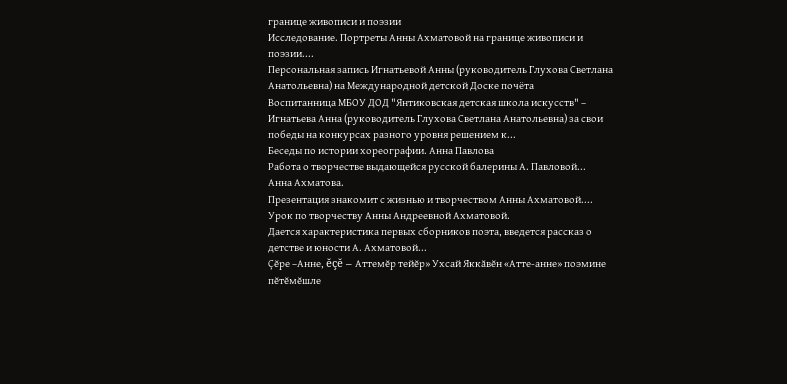границе живописи и поэзии
Исследование. Портреты Анны Ахматовой на границе живописи и поэзии....
Персональная запись Игнатьевой Анны (руководитель Глухова Светлана Анатольевна) на Международной детской Доске почёта
Воспитанница МБОУ ДОД "Янтиковская детская школа искусств" – Игнатьева Анна (руководитель Глухова Светлана Анатольевна) за свои победы на конкурсах разного уровня решением к...
Беседы по истории хореографии. Анна Павлова
Работа о творчестве выдающейся русской балерины А. Павловой...
Анна Ахматова.
Презентация знакомит с жизнью и творчеством Анны Ахматовой....
Урок по творчеству Анны Андреевной Ахматовой.
Дается характеристика первых сборников поэта, введется рассказ о детстве и юности А. Ахматовой...
Çĕре –Анне, ĕçĕ – Аттемĕр тейĕр» Ухсай Яккăвĕн «Атте-анне» поэмине пĕтĕмĕшле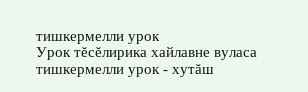тишкермелли урок
Урок тĕсĕлирика хайлавне вуласа тишкермелли урок - хутăш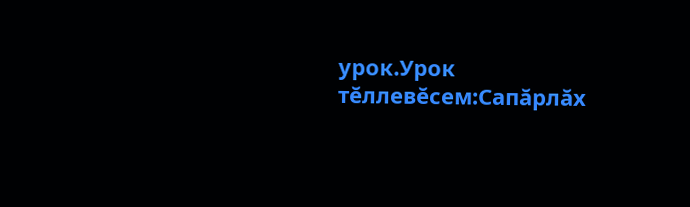урок.Урок тĕллевĕсем:Сапăрлăх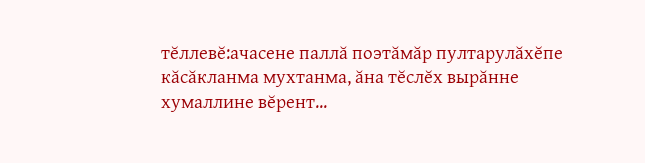тĕллевĕ:ачасене паллă поэтăмăр пултарулăхĕпе кăсăкланма мухтанма, ăна тĕслĕх вырăнне хумаллине вĕрент...